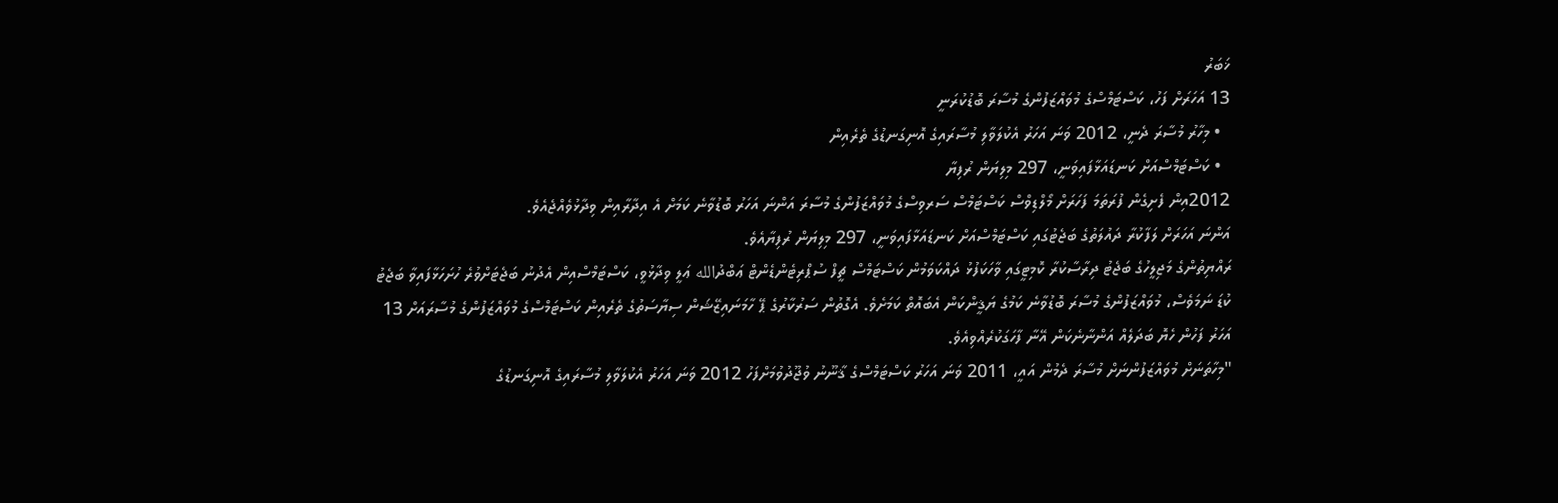ޚަބަރު
13 އަހަރަށް ފަހު، ކަސްޓަމްސްގެ މުވައްޒަފުންގެ މުސާރަ ބޮޑުކުރަނީ
  • މިހާރު މުސާރަ ދެނީ، 2012 ވަނަ އަހަރު އެކުލަވާލި މުސާރައިގެ އޮނިގަނޑުގެ ތެރެއިން
  • ކަސްޓަމްސްއަށް ކަނޑައަޅާފައިވަނީ، 297 މިލިޔަން ރުފިޔާ
2012އިން ފެށިގެން ފުރަތަމަ ފަހަރަށް މޯލްޑިވްސް ކަސްޓަމްސް ސަރވިސްގެ މުވައްޒަފުންގެ މުސާރަ އަންނަ އަހަރު ބޮޑުވާނެ ކަމަށް އެ އިދާރާއިން ވިދާޅުވެއްޖެއެވެ.
އަންނަ އަހަރަށް ލަފާކުރާ ދައުލަތުގެ ބަޖެޓުގައި ކަސްޓަމްސްއަށް ކަނޑައަޅާފައިވަނީ، 297 މިލިޔަން ރުފިޔާއެވެ.
ރައްޔިތުންގެ މަޖިލީހުގެ ބަޖެޓު ދިރާސާކުރާ ކޮމިޓީގައި ވާހަކަފުޅު ދައްކަވަމުން ކަސްޓަމްސް ޗީފް ސުޕްރިޓެންޑެންޓް ޢަބްދުالله ޢަލީ ވިދާޅުވީ، ކަސްޓަމްސްއިން އެދުނު ބަޖެޓަށްވުރެ ހުށަހަޅާފައިވާ ބަޖެޓު ކުޑަ ނަމަވެސް، މުވައްޒަފުންގެ މުސާރަ ބޮޑުވާނެ ކަމުގެ ޔަޤީންކަން އެބައޮތް ކަމަށެވެ. އެގޮތުން ސަރުކާރުގެ ޕޭ ހާމަނައިޒޭޝަން ސިޔާސަތުގެ ތެރެއިން ކަސްޓަމްސްގެ މުވައްޒަފުންގެ މުސާރައަށް 13 އަހަރު ފަހުން ހެޔޮ ބަދަލެއް އަންނާނެކަން އޭނާ ފާހަގަކުރެއްވިއެވެ.
"މިހާތަނަށް މުވައްޒަފުންނަށް މުސާރަ ދެމުން އައީ، 2011 ވަނަ އަހަރު ކަސްޓަމްސްގެ ޤާނޫނު ވުޖޫދުވުމަށްފަހު 2012 ވަނަ އަހަރު އެކުލަވާލި މުސާރައިގެ އޮނިގަނޑުގެ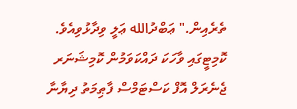ތެރެއިން." ޢަބްދުالله ޢަލީ ވިދާޅުވިއެވެ.
ކޮމިޓީގައި ވާހަކަ ދައްކަވަމުން ކޮމިޝަނަރ ޖެނެރަލް އޮފް ކަސްޓަމްސް ފާޠިމަތު ދިޔާނާ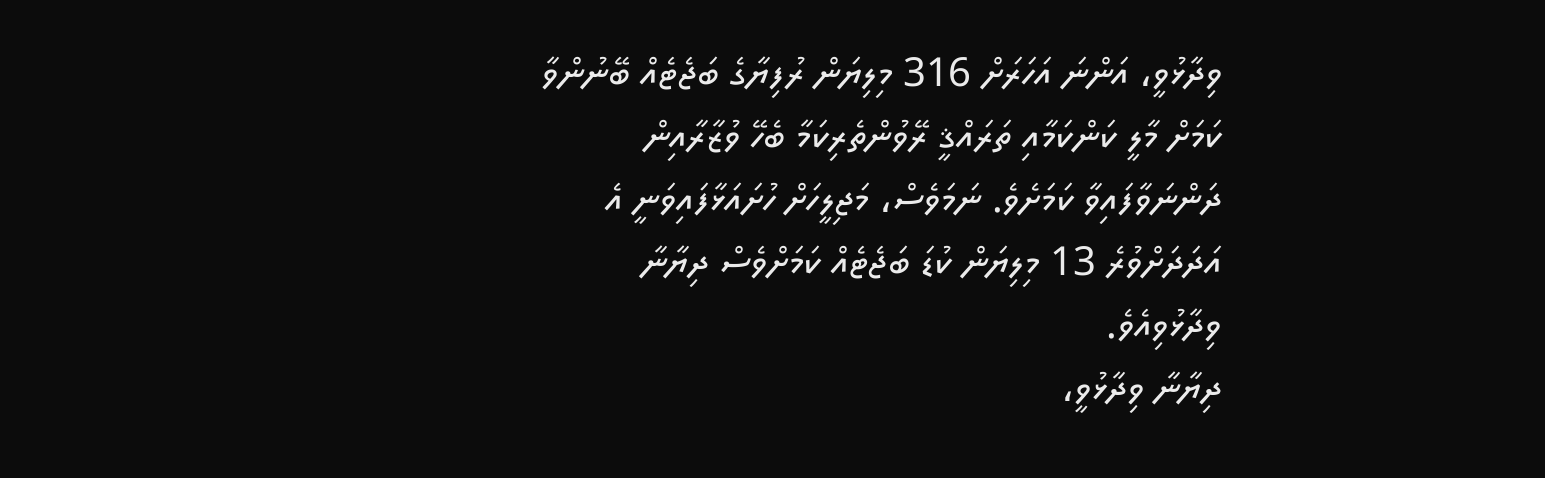ވިދާޅުވީ، އަންނަ އަހަރަށް 316 މިލިޔަން ރުފިޔާގެ ބަޖެޓެއް ބޭނުންވާ ކަމަށް މާލީ ކަންކަމާއި ތަރައްޤީ ރޭވުންތެރިކަމާ ބެހޭ ވުޒާރާއިން ދަންނަވާފައިވާ ކަމަށެވެ. ނަމަވެސް، މަޖިލީހަށް ހުށައަޅާފައިވަނީ އެ އަދަދަށްވުރެ 13 މިލިޔަން ކުޑަ ބަޖެޓެއް ކަމަށްވެސް ދިޔާނާ ވިދާޅުވިއެވެ.
ދިޔާނާ ވިދާޅުވީ،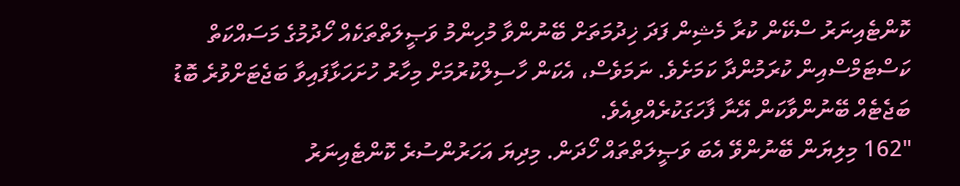ކޮންޓެއިނަރު ސްކޭން ކުރާ މެޝިން ފަދަ ޚިދުމަތަށް ބޭނުންވާ މުހިންމު ވަޞީލަތްތަކެއް ހޯދުމުގެ މަސައްކަތް ކަސްޓަމްސްއިން ކުރަމުންދާ ކަމަށެވެ. ނަމަވެސް، އެކަން ހާސިލްކުރުމަށް މިހާރު ހުށަހަޅާފައިވާ ބަޖެޓަށްވުރެ ބޮޑު ބަޖެޓެއް ބޭނުންވާކަން އޭނާ ފާހަގަކުރެއްވިއެވެ.
"162 މިލިޔަން ބޭނުންވޭ އެބަ ވަޞީލަތްތައް ހޯދަން. މިދިޔަ އަހަރުންސުރެ ކޮންޓެއިނަރު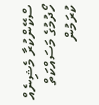ސްކޭންކުރާ މެޝިނެއް ހޯދުމުގެ މަސައްކަތް ކުރަމުން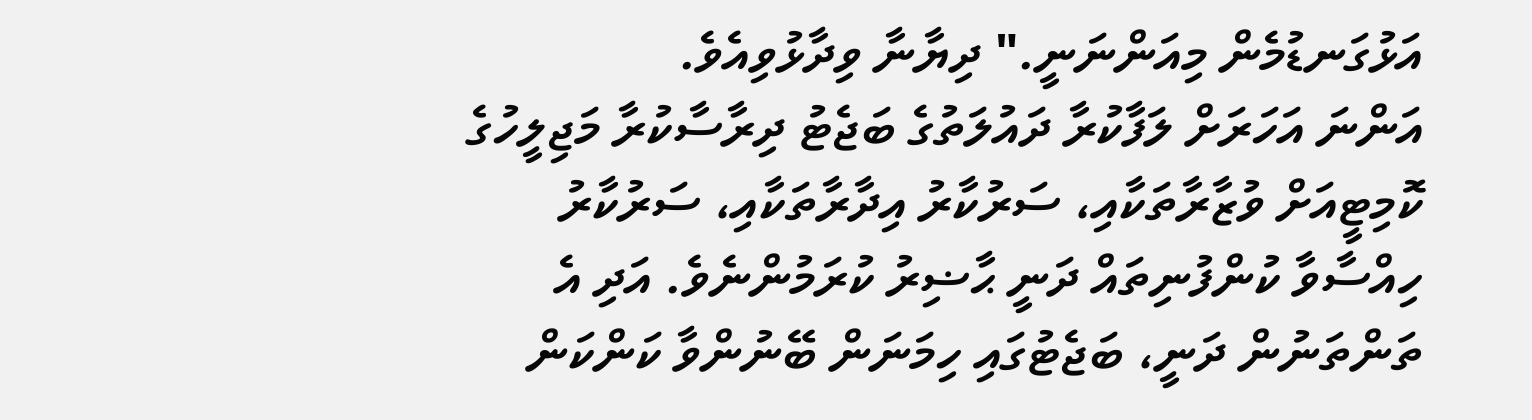އަޅުގަނޑުމެން މިއަންނަނީ." ދިޔާނާ ވިދާޅުވިއެވެ.
އަންނަ އަހަރަށް ލަފާކުރާ ދައުލަތުގެ ބަޖެޓު ދިރާސާކުރާ މަޖިލީހުގެ ކޮމިޓީއަށް ވުޒާރާތަކާއި، ސަރުކާރު އިދާރާތަކާއި، ސަރުކާރު ހިއްސާވާ ކުންފުނިތައް ދަނީ ޙާޟިރު ކުރަމުންނެވެ. އަދި އެ ތަންތަނުން ދަނީ، ބަޖެޓުގައި ހިމަނަން ބޭނުންވާ ކަންކަން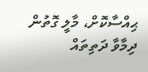ޙިއްސާކޮށް، މާލީ ގޮތުން ދިމާވާ ދަތިތައް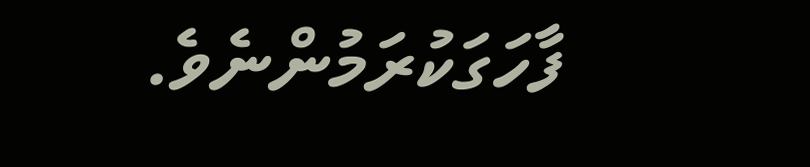ފާހަގަކުރަމުންނެވެ.